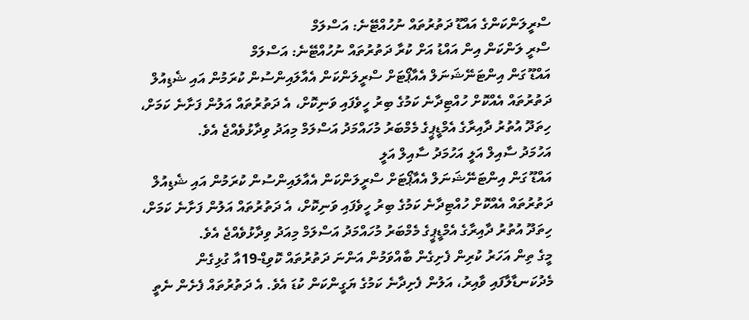ސްރީލަންކަންގެ އައްޑޫ ދަތުރުތައް ނުހުއްޓޭނެ: އަސްލަމް
ސްރީ ލަންކަން އިން އައްޑު އަށް ކުރާ ދަތުރުތައް ނުހުއްޓޭނެ: އަސްލަމް
އައްޑޫ ގަން އިންޓަނޭޝަނަލް އެއާޕޯޓަށް ސްރީލަންކަން އެއާލައިންސުން ކުރަމުން އައި ޝެޑިއުލް ދަތުރުތައް އެއްކޮށް ހުއްޓިދާނެ ކަމުގެ ބިރު ހީވެފައި ވަނިކޮށް، އެ ދަތުރުތައް އަލުން ފަށާނެ ކަމަށް، ހިތަދޫ އުތުރު ދާއިރާގެ އެމްޑީޕީގެ މެމްބަރު މުހައްމަދު އަސްލަމް މިއަދު ވިދާޅުވެއްޖެ އެވެ.
އަހުމަދު ސާއިލް އަލީ އަހުމަދު ސާއިލް އަލީ
އައްޑޫ ގަން އިންޓަނޭޝަނަލް އެއާޕޯޓަށް ސްރީލަންކަން އެއާލައިންސުން ކުރަމުން އައި ޝެޑިއުލް ދަތުރުތައް އެއްކޮށް ހުއްޓިދާނެ ކަމުގެ ބިރު ހީވެފައި ވަނިކޮށް، އެ ދަތުރުތައް އަލުން ފަށާނެ ކަމަށް، ހިތަދޫ އުތުރު ދާއިރާގެ އެމްޑީޕީގެ މެމްބަރު މުހައްމަދު އަސްލަމް މިއަދު ވިދާޅުވެއްޖެ އެވެ.
މީގެ ތިން އަހަރު ކުރިން ފެށިގެން ބާއްވަމުން އަންނަ ދަތުރުތައް ކޮވިޑް-19އާ ގުޅިގެން މެދުކަނޑާލާފައި ވާއިރު، އަލުން ފެށިދާނެ ކަމުގެ ޔަގީންކަން ކުޑަ އެވެ. އެ ދަތުރުތައް ފެށެން ނެތީ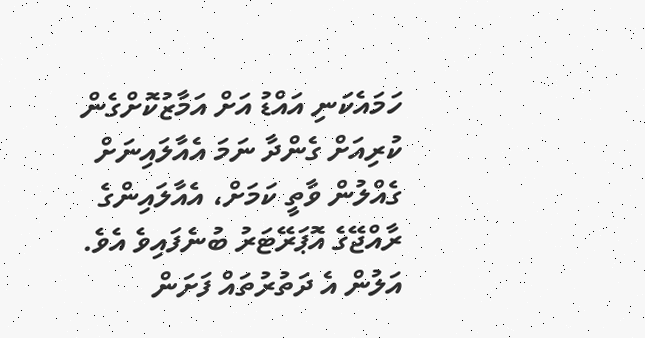ހަމައެކަނި އައްޑު އަށް އަމާޒުކޮށްގެން ކުރިއަށް ގެންދާ ނަމަ އެއާލައިނަށް ގެއްލުން ވާތީ ކަމަށް، އެއާލައިންގެ ރާއްޖޭގެ އޮޕަރޭޓަރު ބުނެފައިވެ އެވެ.
އަލުން އެ ދަތުރުތައް ފަށަން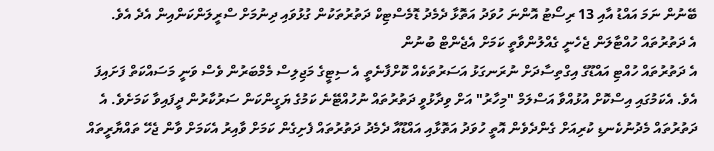ބޭނުން ނަމަ އައްޑު އާއި 13 ރިސޯޓު އޮންނަ ހުވަދު އަތޮޅާ ދެމެދު ޑޮމެސްޓިކް ދަތުރުތަކުން ގުޅުވައި ދިނުމަށް ސްރީލަންކަންއިން އެދެ އެވެ.
އެ ދަތުރުތައް ހުއްޓާލަން ޖެހެނީ ގެއްލުންވާތީ ކަމަށް އެޖެންޓް ބުނުން
އެ ދަތުރުތައް ހުއްޓި އައްޑޫގެ އިގްތިސާދަށް ނުރަނގަޅު އަސަރުތަކެއް ކޮށްފާނެތީ އެ ސިޓީގެ މަޖިލިސް މެމްބަރުން ވެސް ވަނީ މަސައްކަތް ފަށައިފަ އެވެ. އެކަމުގައި އިސްކޮށް އުޅުއްވާ އަސްލަމް "މިހާރު" އަށް ވިދާޅުވީ ދަތުރުތައް ނުހުއްޓޭނެ ކަމުގެ ޔަގީންކަން ސަރުކާރުން ދީފައިވާ ކަމަށެވެ. އެ ދަތުރުތައް މެދުނުކެނޑި ކުރިއަށް ގެންދެވެން އޮތީ ހުވަދު އަތޮޅާއި އައްޑޫއާ ދެމެދު ދަތުރުތައް ފެށިގެން ކަމަށް ވާއިރު އެކަމަށް ވާން ޖެހޭ ތައްޔާރީތައް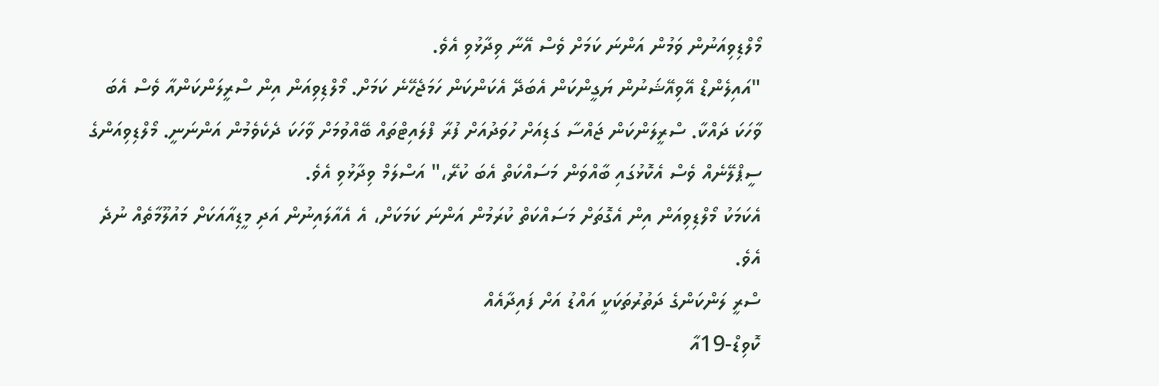މޯލްޑިވިއަނުން ވަމުން އަންނަ ކަމަށް ވެސް އޭނާ ވިދާޅުވި އެވެ.
"އައިލެންޑް އޭވިއޭޝަނުން ޔަގީންކަން އެބަދޭ އެކަންކަން ހަމަޖެހޭނެ ކަމަށް. މޯލްޑިވިއަން އިން ސްރީލަންކަންއާ ވެސް އެބަ ވާހަކަ ދައްކާ. ސްރީލަންކަން ޖައްސާ ގަޑިއަށް ހުވަދުއަށް ފުރާ ފްލައިޓްތައް ބޭއްވުމަށް ވާހަކަ ދެކެވެމުން އަންނަނީ. މޯލްޑިވިއަންގެ ސީޕްލޭނެއް ވެސް އެކޮޅުގައި ބާއްވަން މަސައްކަތް އެބަ ކުރޭ،" އަސްލަމް ވިދާޅުވި އެވެ.
އެކަމަކު މޯލްޑިވިއަން އިން އެގޮތަށް މަސައްކަތް ކުރަމުން އަންނަ ކަމަކަށް، އެ އެއާލައިނުން އަދި މީޑިއާއަކަށް މައުލޫމާތެއް ނުދެ އެވެ.
ސްރީ ލަންކަންގެ ދަތުރުތަކަކީ އައްޑު އަށް ފައިދާއެއް
ކޮވިޑް-19އާ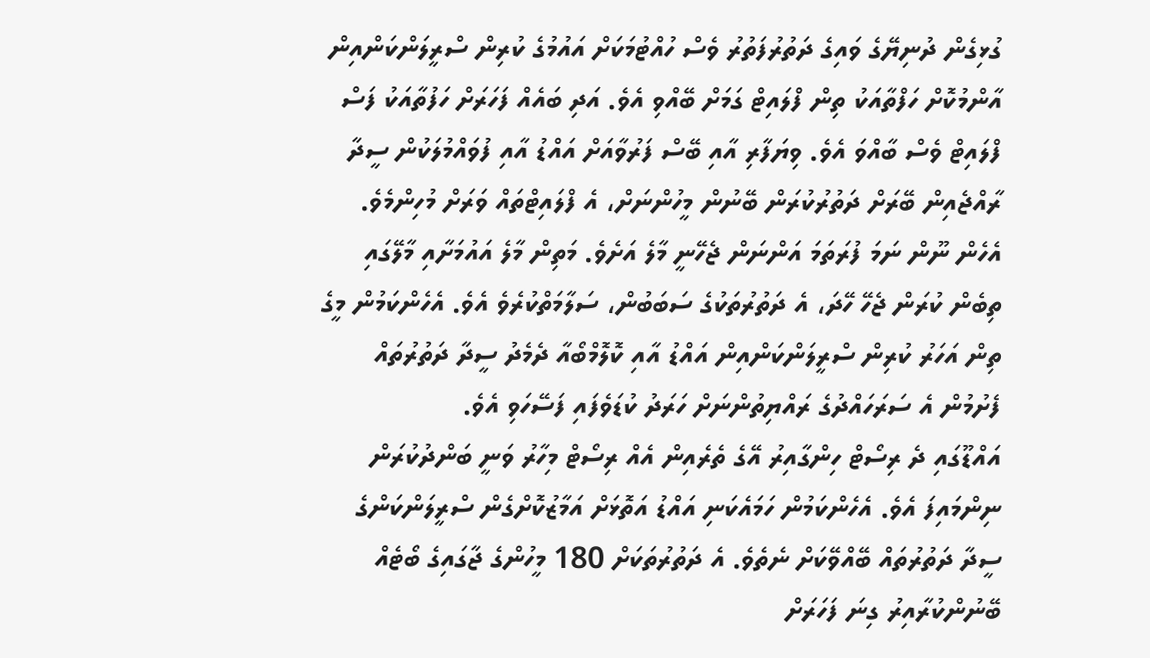ގުޅިގެން ދުނިޔޭގެ ވައިގެ ދަތުރުފަތުރު ވެސް ހުއްޓުމަކަށް އައުމުގެ ކުރިން ސްރީލަންކަންއިން އާންމުކޮށް ހަފްތާއަކު ތިން ފްލައިޓް ގަމަށް ބޭއްވި އެވެ. އަދި ބައެއް ފަހަރަށް ހަފުތާއަކު ފަސް ފްލައިޓް ވެސް ބާއްވަ އެވެ. ވިޔަފާރި އާއި ބޭސް ފަރުވާއަށް އައްޑު އާއި ފުވައްމުލަކުން ސީދާ ރާއްޖެއިން ބޭރަށް ދަތުރުކުރަން ބޭނުން މީހުންނަށް، އެ ފްލައިޓްތައް ވަރަށް މުހިންމެވެ. އެހެން ނޫން ނަމަ ފުރަތަމަ އަންނަން ޖެހޭނީ މާލެ އަށެވެ. މަތިން މާލެ އައުމަށާއި މާލޭގައި ތިބެން ކުރަން ޖެހޭ ހޭދަ، އެ ދަތުރުތަކުގެ ސަބަބުން، ސަލާމަތްކުރެވެ އެވެ. އެހެންކަމުން މީގެ ތިން އަހަރު ކުރިން ސްރީލަންކަންއިން އައްޑު އާއި ކޮލޮމްބޯއާ ދެމެދު ސީދާ ދަތުރުތައް ފެށުމުން އެ ސަރަހައްދުގެ ރައްޔިތުންނަށް ހަރަދު ކުޑަވެފައި ފަސޭހަވި އެވެ.
އައްޑޫގައި ދެ ރިސޯޓް ހިންގާއިރު އޭގެ ތެރެއިން އެއް ރިސޯޓް މިހާރު ވަނީ ބަންދުކުރަން ނިންމައިފަ އެވެ. އެހެންކަމުން ހަމައެކަނި އައްޑު އަތޮޅަށް އަމާޒުކޮށްގެން ސްރީލަންކަންގެ ސީދާ ދަތުރުތައް ބޭއްވޭކަށް ނެތެވެ. އެ ދަތުރުތަކަށް 180 މީހުންގެ ޖާގައިގެ ބޯޓެއް ބޭނުންކުރާއިރު ގިނަ ފަހަރަށް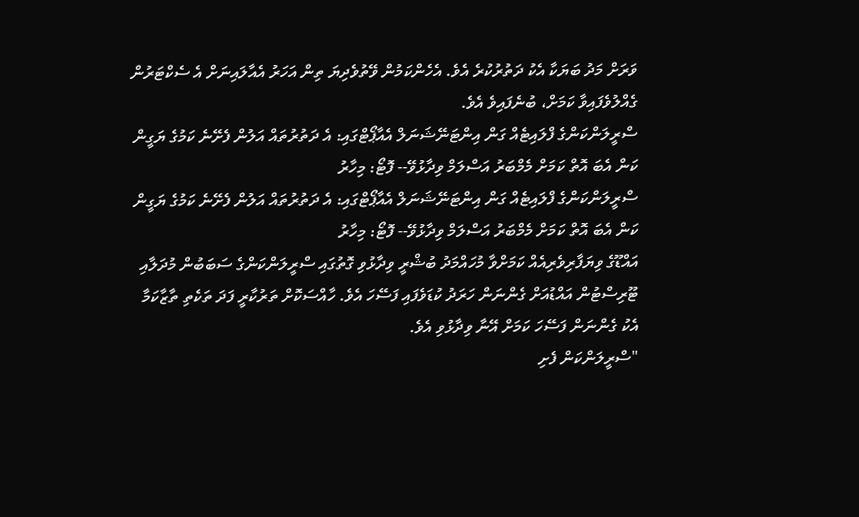ވަރަށް މަދު ބަޔަކާ އެކު ދަތުރުކުރެ އެވެ. އެހެންކަމުން ވޭތުވެދިޔަ ތިން އަހަރު އެއާލައިނަށް އެ ސެކްޓަރުން ގެއްލުވެފައިވާ ކަމަށް، ބުނެފައިވެ އެވެ.
ސްރީލަންކަންގެ ފްލައިޓެއް ގަން އިންޓަނޭޝަނަލް އެއާޕޯޓްގައި: އެ ދަތުރުތައް އަލުން ފެށޭނެ ކަމުގެ ޔަގީން ކަން އެބަ އޮތް ކަމަށް މެމްބަރު އަސްލަމް ވިދާޅުވޭ-- ފޮޓޯ: މިހާރު
ސްރީލަންކަންގެ ފްލައިޓެއް ގަން އިންޓަނޭޝަނަލް އެއާޕޯޓްގައި: އެ ދަތުރުތައް އަލުން ފެށޭނެ ކަމުގެ ޔަގީން ކަން އެބަ އޮތް ކަމަށް މެމްބަރު އަސްލަމް ވިދާޅުވޭ-- ފޮޓޯ: މިހާރު
އައްޑޫގެ ވިޔަފާރިވެރިއެއް ކަމަށްވާ މުހައްމަދު ބުޝްރީ ވިދާޅުވި ގޮތުގައި ސްރީލަންކަންގެ ސަބަބުން މުދަލާއި ޓޫރިސްޓުން އައްޑުއަށް ގެންނަން ހަރަދު ކުޑަވެފައި ފަސޭހަ އެވެ. ހާއްސަކޮށް ތަރުކާރީ ފަދަ ތަކެތި ތާޒާކަމާ އެކު ގެންނަން ފަސޭހަ ކަމަށް އޭނާ ވިދާޅުވި އެވެ.
"ސްރީލަންކަން ފެށި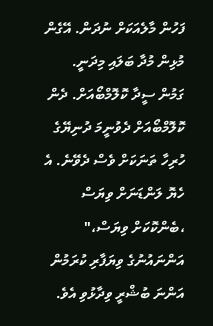ފަހުން މާލެއަކަށް ނުދަން. އޭގެން މުޅިން މުދާ ބަލައި މިދަނީ. ގަމުން ސީދާ ކޮލޮމްބޯއަށް. ދެން ކޮލޮމްބޯއަށް ދެވުނީމަ ދުނިޔޭގެ ހުރިހާ ތަނަކަށް ވެސް ދެވޭނެ. އެ ހެޔޮ ލަންޑަނަށް ވިޔަސް ،ބެންކޮކަށް ވިޔަސް،" އަންނައުނުގެ ވިޔަފާރި ކުރަމުން އަންނަ ބުޝްރީ ވިދާޅުވި އެވެ.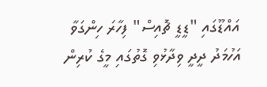އައްޑޫގައި "ޑީޑީ ޗޮއިސް" ފިހާރަ ހިންގަވާ އަހުމަދު ދީދީ ވިދާޅުވި ގޮތުގައި މީގެ ކުރިން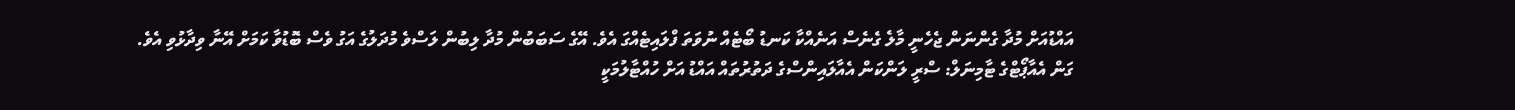އައްޑުއަށް މުދާ ގެންނަން ޖެހެނީ މާލެ ގެނެސް އަނެއްކާ ކަނޑު ބޯޓެއް ނުވަތަ ފްލައިޓެއްގަ އެވެ. އޭގެ ސަބަބުން މުދާ ލިބުން ލަސްވެ މުދަލުގެ އަގު ވެސް ބޮޑުވާ ކަމަށް އޭނާ ވިދާޅުވި އެވެ.
ގަން އެއާޕޯޓްގެ ޓާމިނަލް: ސްރީ ލަންކަން އެއާލައިންސްގެ ދަތުރުތައް އައްޑު އަށް ހުއްޓާލުމަކީ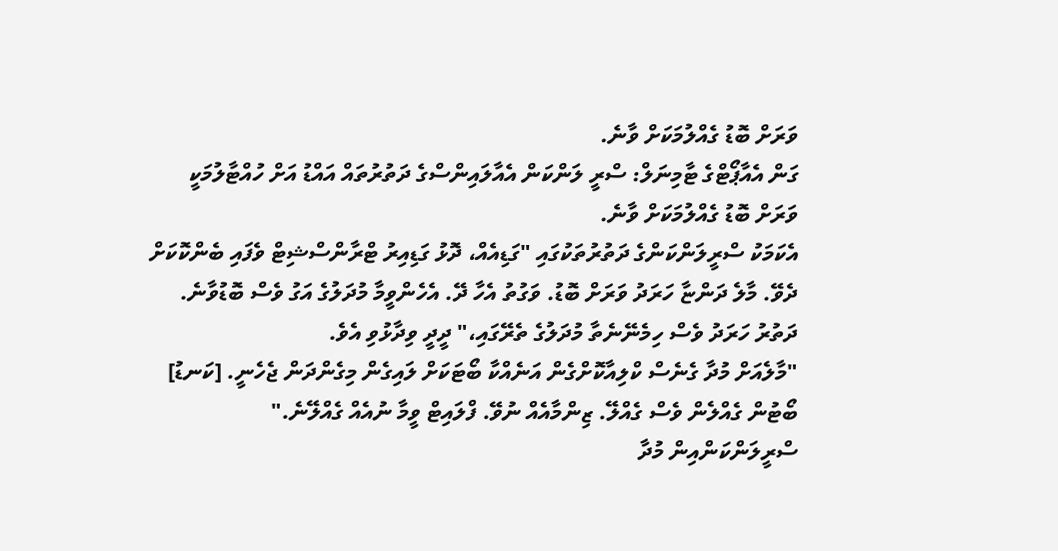ވަރަށް ބޮޑު ގެއްލުމަކަށް ވާނެ.
ގަން އެއާޕޯޓްގެ ޓާމިނަލް: ސްރީ ލަންކަން އެއާލައިންސްގެ ދަތުރުތައް އައްޑު އަށް ހުއްޓާލުމަކީ ވަރަށް ބޮޑު ގެއްލުމަކަށް ވާނެ.
އެކަމަކު ސްރީލަންކަންގެ ދަތުރުތަކުގައި "ގަޑިއެއް، ދޮޅު ގަޑިއިރު ޓްރާންސްޝިޓް ވެފައި ބެންކޮކަށް ދެވޭ. މާލެ ދަންޏާ ހަރަދު ވަރަށް ބޮޑު. ވަގުތު އެހާ ދޭ. އެހެންވީމާ މުދަލުގެ އަގު ވެސް ބޮޑުވާނެ. ދަތުރު ހަރަދު ވެސް ހިމެނޭނެތާ މުދަލުގެ ތެރޭގައި،" ދީދީ ވިދާޅުވި އެވެ.
"މާލެއަށް މުދާ ގެނެސް ކްލިއާކޮށްގެން އަނެއްކާ ބޯޓަކަށް ލައިގެން މިގެންދަން ޖެހެނީ. [ކަނޑު] ބޯޓުން ގެއްލެން ވެސް ގެއްލޭ. ޒިންމާއެއް ނުވޭ. ފްލައިޓް ވީމާ ނުއެއް ގެއްލޭނެ."
ސްރީލަންކަންއިން މުދާ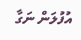އުފުލަން ނަގާ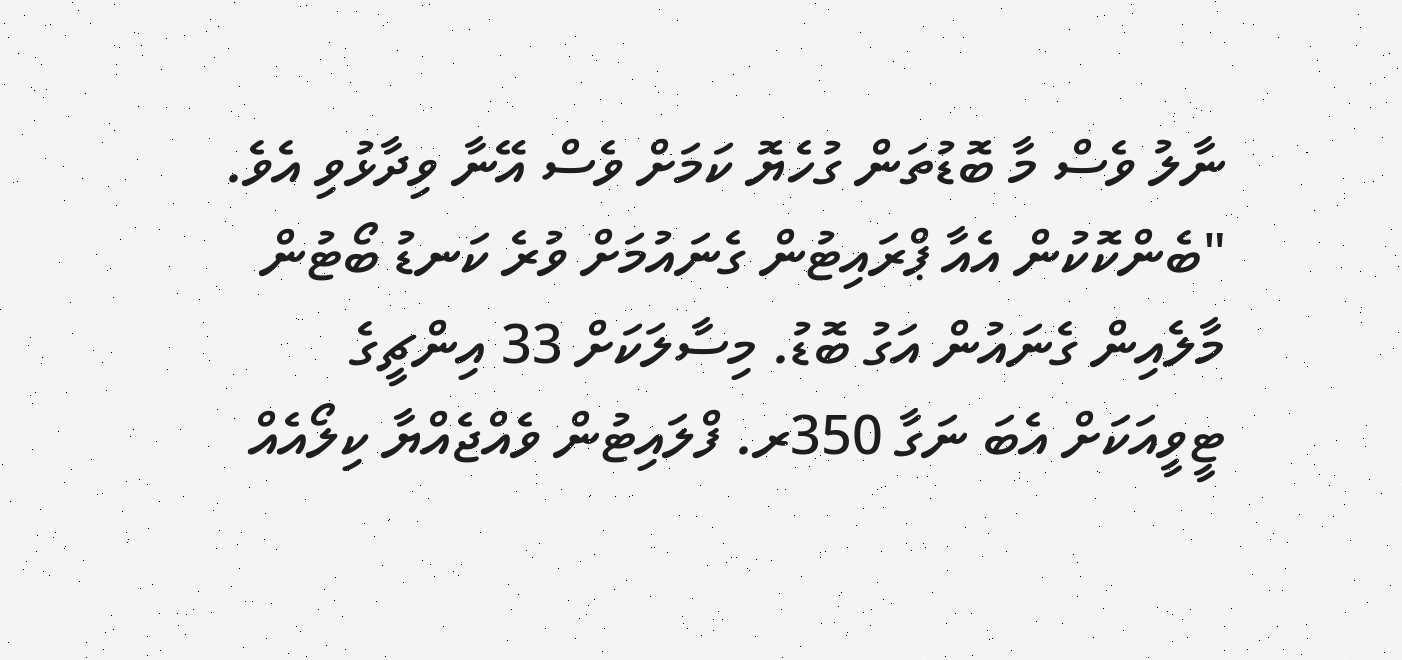ނާލު ވެސް މާ ބޮޑުތަން ގުހެޔޮ ކަމަށް ވެސް އޭނާ ވިދާޅުވި އެވެ.
"ބެންކޮކުން އެއާ ޕްރައިޓުން ގެނައުމަށް ވުރެ ކަނޑު ބޯޓުން މާލެއިން ގެނައުން އަގު ބޮޑު. މިސާލަކަށް 33 އިންޗީގެ ޓީވީއަކަށް އެބަ ނަގާ 350ރ. ފްލައިޓުން ވެއްޖެއްޔާ ކިލޯއެއް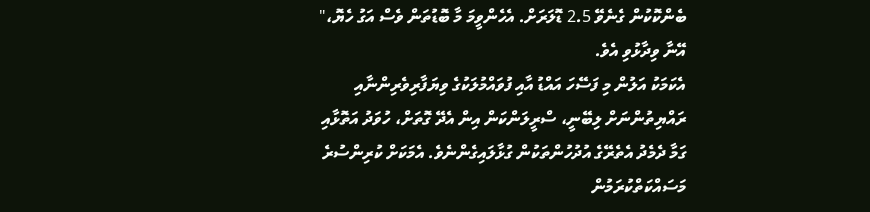ބެންކޮކުން ގެނެވޭ 2.5 ޑޮލަރަށް. އެހެންވީމަ މާ ބޮޑުތަން ވެސް އަގު ހެޔޮ،" އޭނާ ވިދާޅުވި އެވެ.
އެކަމަކު އަލުން މި ފަސޭހަ އައްޑު އާއި ފުވައްމުލަކުގެ ވިޔަފާރިވެރިންނާއި ރައްޔިތުންނަށް ލިބޭނީ، ސްރީލަންކަން އިން އެދޭ ގޮތަށް، ހުވަދު އަތޮޅާއި ގަމާ ދެމެދު އެތެރޭގެ އުދުހުންތަކުން ގުޅާލައިގެންނެވެ. އެމަކަށް ކުރިންސުރެ މަސައްކަތްކުރަމުން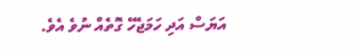އަޔަސް އަދި ހަމަޖެހޭ ގޮތެއް ނުވެ އެވެ.